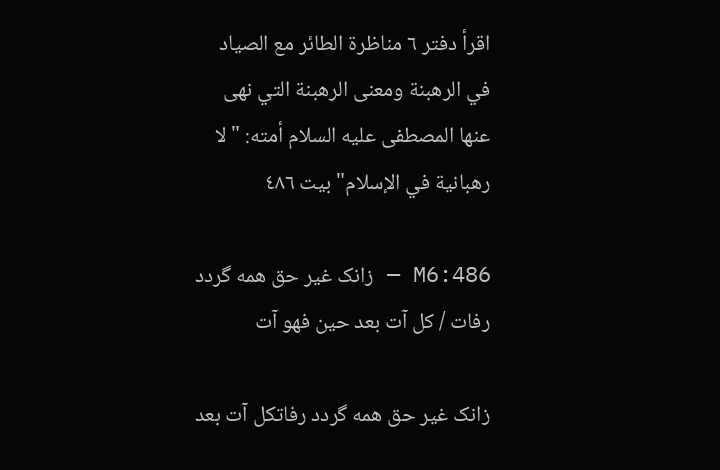اقرأ دفتر ٦ مناظرة الطائر مع الصياد في الرهبنة ومعنى الرهبنة التي نهى عنها المصطفى عليه السلام أمته: "لا رهبانية في الإسلام" بيت ٤٨٦

M6:486 — زانک غیر حق همه گردد رفات / کل آت بعد حین فهو آت

زانک غیر حق همه گردد رفاتکل آت بعد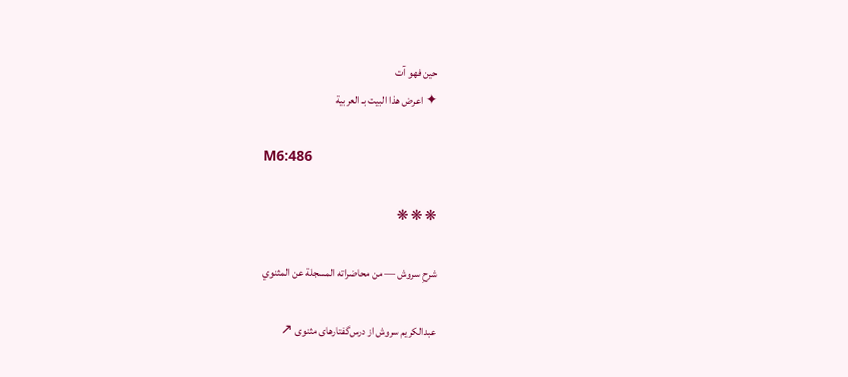حین فهو آت
✦ اعرض هذا البيت بـ العربية

M6:486

❋ ❋ ❋

شرحِ سروش — من محاضراته المسجلة عن المثنوي

عبدالکریم سروش از درس‌گفتارهای مثنوی ↗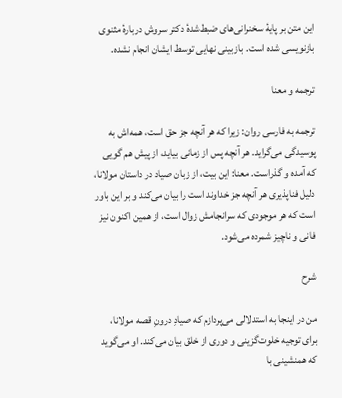این متن بر پایهٔ سخنرانی‌های ضبط‌شدهٔ دکتر سروش دربارهٔ مثنوی بازنویسی شده است. بازبینی نهایی توسط ایشان انجام نشده.

ترجمه و معنا

ترجمه به فارسی روان: زیرا که هر آنچه جز حق است، همه‌اش به پوسیدگی می‌گراید. هر آنچه پس از زمانی بیاید، از پیش هم گویی که آمده و گذراست. معنا: این بیت، از زبان صیاد در داستان مولانا، دلیل فناپذیری هر آنچه جز خداوند است را بیان می‌کند و بر این باور است که هر موجودی که سرانجامش زوال است، از همین اکنون نیز فانی و ناچیز شمرده می‌شود.

شرح

من در اینجا به استدلالی می‌پردازم که صیادِ درونِ قصه مولانا، برای توجیه خلوت‌گزینی و دوری از خلق بیان می‌کند. او می‌گوید که همنشینی با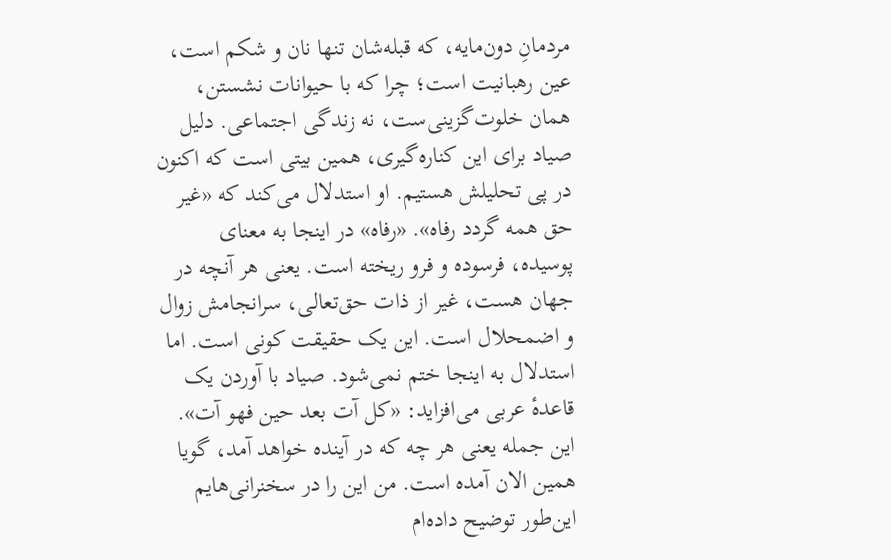مردمانِ دون‌مایه، که قبله‌شان تنها نان و شکم است، عین رهبانیت است؛ چرا که با حیوانات نشستن، همان خلوت‌گزینی‌ست، نه زندگی اجتماعی. دلیل صیاد برای این کناره‌گیری، همین بیتی است که اکنون در پی تحلیلش هستیم. او استدلال می‌کند که «غیر حق همه گردد رفاه». «رفاه» در اینجا به معنای پوسیده، فرسوده و فرو ریخته است. یعنی هر آنچه در جهان هست، غیر از ذات حق‌تعالی، سرانجامش زوال و اضمحلال است. این یک حقیقت کونی است. اما استدلال به اینجا ختم نمی‌شود. صیاد با آوردن یک قاعدهٔ عربی می‌افزاید: «کل آت بعد حین فهو آت». این جمله یعنی هر چه که در آینده خواهد آمد، گویا همین الان آمده است. من این را در سخنرانی‌هایم این‌طور توضیح داده‌ام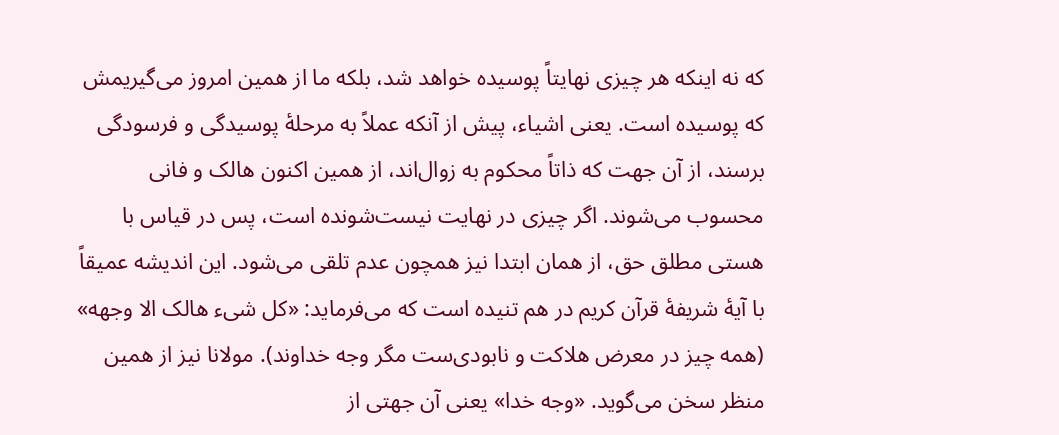که نه اینکه هر چیزی نهایتاً پوسیده خواهد شد، بلکه ما از همین امروز می‌گیریمش که پوسیده است. یعنی اشیاء، پیش از آنکه عملاً به مرحلهٔ پوسیدگی و فرسودگی برسند، از آن جهت که ذاتاً محکوم به زوال‌اند، از همین اکنون هالک و فانی محسوب می‌شوند. اگر چیزی در نهایت نیست‌شونده است، پس در قیاس با هستی مطلق حق، از همان ابتدا نیز همچون عدم تلقی می‌شود. این اندیشه عمیقاً با آیهٔ شریفهٔ قرآن کریم در هم تنیده است که می‌فرماید: «کل شیء هالک الا وجهه» (همه چیز در معرض هلاکت و نابودی‌ست مگر وجه خداوند). مولانا نیز از همین منظر سخن می‌گوید. «وجه خدا» یعنی آن جهتی از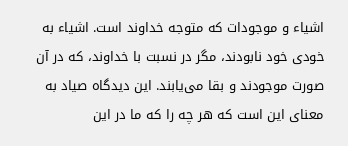اشیاء و موجودات که متوجه خداوند است. اشیاء به خودی خود نابودند، مگر در نسبت با خداوند، که در آن صورت موجودند و بقا می‌یابند. این دیدگاه صیاد به معنای این است که هر چه را که ما در این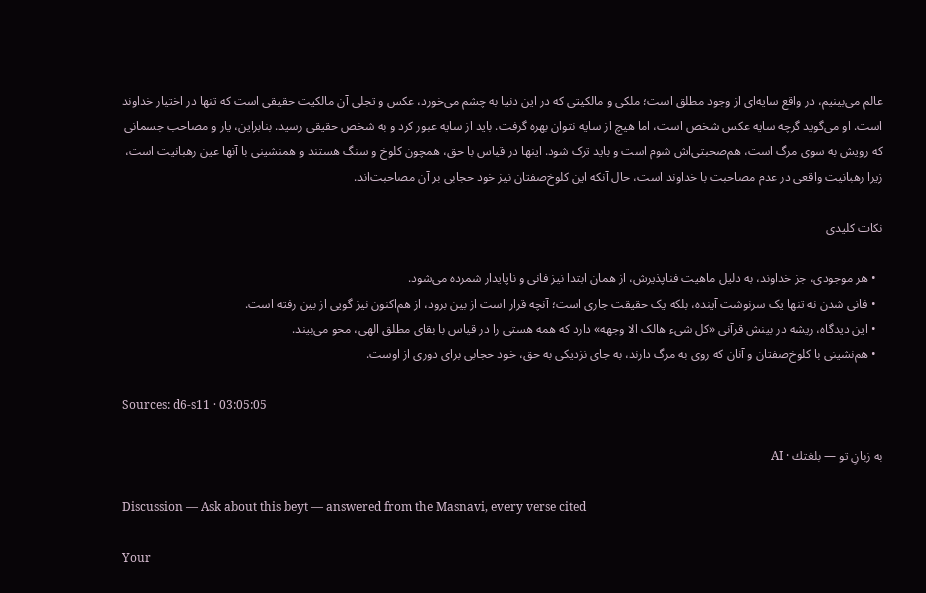عالم می‌بینیم، در واقع سایه‌ای از وجود مطلق است؛ ملکی و مالکیتی که در این دنیا به چشم می‌خورد، عکس و تجلی آن مالکیت حقیقی است که تنها در اختیار خداوند است. او می‌گوید گرچه سایه عکس شخص است، اما هیچ از سایه نتوان بهره گرفت. باید از سایه عبور کرد و به شخص حقیقی رسید. بنابراین، یار و مصاحب جسمانی که رویش به سوی مرگ است، هم‌صحبتی‌اش شوم است و باید ترک شود. اینها در قیاس با حق، همچون کلوخ و سنگ هستند و همنشینی با آنها عین رهبانیت است، زیرا رهبانیت واقعی در عدم مصاحبت با خداوند است، حال آنکه این کلوخ‌صفتان نیز خود حجابی بر آن مصاحبت‌اند.

نکات کلیدی

  • هر موجودی، جز خداوند، به دلیل ماهیت فناپذیرش، از همان ابتدا نیز فانی و ناپایدار شمرده می‌شود.
  • فانی شدن نه تنها یک سرنوشت آینده، بلکه یک حقیقت جاری است؛ آنچه قرار است از بین برود، از هم‌اکنون نیز گویی از بین رفته است.
  • این دیدگاه، ریشه در بینش قرآنی «کل شیء هالک الا وجهه» دارد که همه هستی را در قیاس با بقای مطلق الهی، محو می‌بیند.
  • هم‌نشینی با کلوخ‌صفتان و آنان که روی به مرگ دارند، به جای نزدیکی به حق، خود حجابی برای دوری از اوست.

Sources: d6-s11 · 03:05:05

به زبانِ تو — بلغتك · AI

Discussion — Ask about this beyt — answered from the Masnavi, every verse cited

Your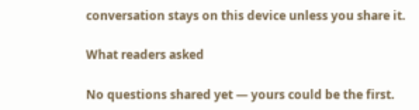conversation stays on this device unless you share it.

What readers asked

No questions shared yet — yours could be the first.